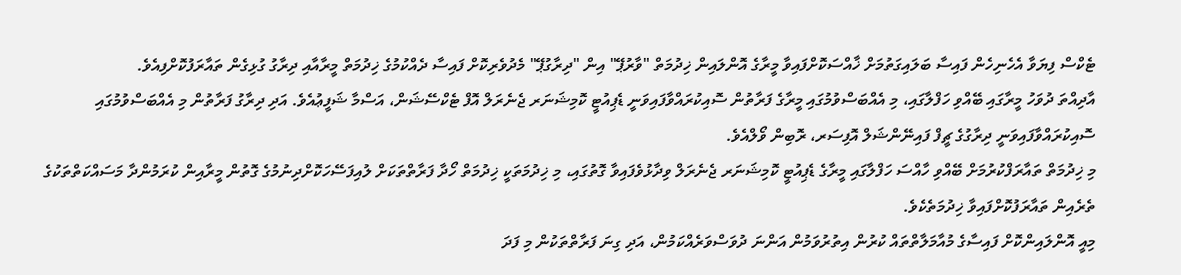ޓެކްސް ފިޔަވާ އެހެނިހެން ފައިސާ ބަލައިގަތުމަށް ޚާއްސަކޮށްފައިވާ މީރާގެ އޮންލައިން ޚިދުމަތް "ވާރުޕޭ" އިން "ދިރާގުޕޭ" މެދުވެރިކޮށް ފައިސާ ދެއްކުމުގެ ޚިދުމަތް މީރާއާއި ދިރާގު ގުޅިގެން ތައާރަފުކޮށްފިއެވެ.
އާދިއްތަ ދުވަހު މީރާގައި ބޭއްވި ހަފްލާގައި، މި އެއްބަސްވުމުގައި މީރާގެ ފަރާތުން ސޮއިކުރައްވާފައިވަނީ ޑެޕިއުޓީ ކޮމިޝަނަރ ޖެނެރަލް އޮފް ޓެކްސޭޝަން، އަސްމާ ޝަފީޢުއެވެ. އަދި ދިރާގު ފަރާތުން މި އެއްބަސްވުމުގައި ސޮއިކުރައްވާފައިވަނީ ދިރާގުގެ ޗީފް ފައިނޭންޝަލް އޮފިސަރ، ރޮބިން ވޯލްއެވެ.
މި ޚިދުމަތް ތައާރަފްކުރުމަށް ބޭއްވި ހާއްސަ ހަފްލާގައި މީރާގެ ޑެޕިއުޓީ ކޮމިޝަނަރ ޖެނެރަލް ވިދާޅުވެފައިވާ ގޮތުގައި، މި ޚިދުމަތަކީ ޚިދުމަތް ހޯދާ ފަރާތްތަކަށް ލުއިފަސޭހަކޮށްދިނުމުގެ ގޮތުން މީރާއިން ކުރަމުންދާ މަސައްކަތްތަކުގެ ތެރެއިން ތައާރަފުކޮށްފައިވާ ޚިދުމަތެކެވެ.
މިއީ އޮންލައިންކޮށް ފައިސާގެ މުއާމަލާތްތައް ކުރުން އިތުރުވަމުން އަންނަ ދުވަސްވަރެއްކަމުން، އަދި ގިނަ ފަރާތްތަކުން މި ފަދަ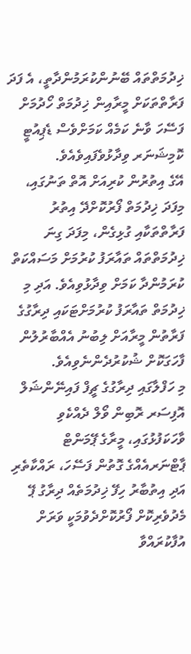ޚިދުމަތްތައް ބޭނުންކުރަމުންދާތީ، އެ ފަދަ ފަރާތްތަކަށް މީރާއިން ޚިދުމަތް ހޯދުމަށް ފަސޭހަ ވާނެ ކަމެއް ކަމަށްވެސް ޑެޕިއުޓީ ކޮމިޝަނަރ ވިދާޅުވެފައިވެއެވެ.
އޭގެ އިތުރުން ކުރިއަށް އޮތް ތަނުގައި، މިފަދަ ޚިދުމަތް ފޯރުކޮށްދޭ އިތުރު ފަރާތްތަކާއި ގުޅިގެން، މިފަދަ ގިނަ ޚިދުމަތްތައް ތައާރަފު ކުރުމަށް މަސައްކަތް ކުރަމުންދާ ކަމަށް ވިދާޅުވިއެވެ. އަދި މި ޚިދުމަތް ތައާރަފު ކުރުމަށްޓަކައި ދިރާގުގެ ފަރާތުން މީރާއަށް ލިބުނު އެއްބާރުލުން ފާހަގަކޮށް ޝުކުރުދެންނެވިއެވެ.
މި ހަފްލާގައި ދިރާގުގެ ޗީފް ފައިނޭންޝަލް އޮފިސަރ ރޮބިން ވޯލް ދެއްކެވި ވާހަކަފުޅުގައި، މީރާގެ ޕޭމަންޓް ޕާޓްނަރއެއްގެ ގޮތުން ފަސޭހަ، ރައްކާތެރި އަދި އިތުބާރު ހިފޭ ޚިދުމަތެއް ދިރާގު ޕޭ މެދުވެރިކޮށް ފޯރުކޮށްދެވުމަކީ ވަރަށް އުފާކުރައްވާ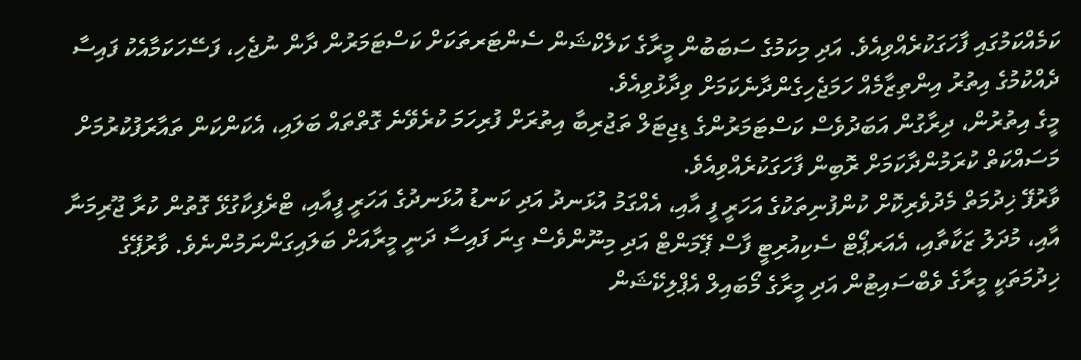ކަމެއްކަމުގައި ފާހަގަކުރެއްވިއެވެ. އަދި މިކަމުގެ ސަބަބުން މީރާގެ ކަލެކްޝަން ސެންޓަރތަކަށް ކަސްޓަމަރުން ދާން ނުޖެހި، ފަސޭހަކަމާއެކު ފައިސާ ދެއްކުމުގެ އިތުރު އިންތިޒާމެއް ހަމަޖެހިގެންދާނެކަމަށް ވިދާޅުވިއެވެ.
މީގެ އިތުރުން، ދިރާގުން އަބަދުވެސް ކަސްޓަމަރުންގެ ޑިޖިޓަލް ތަޖުރިބާ އިތުރަށް ފުރިހަމަ ކުރެވޭނެ ގޮތްތައް ބަލައި، އެކަންކަން ތައާރަފުކުރުމަށް މަސައްކަތް ކުރަމުންދާކަމަށް ރޮބިން ފާހަގަކުރެއްވިއެވެ.
ވާރުފޭ ޚިދުމަތް މެދުވެރިކޮށް ކުންފުނިތަކުގެ އަހަރީ ފީ އާއި، އެއްގަމު އުޅަނދު އަދި ކަނޑު އުޅަނދުގެ އަހަރީ ފީއާއި، ޓްރެފިކާގުޅޭ ގޮތުން ކުރާ ޖޫރިމަނާ އާއި، މުދަލު ޒަކާތާއި، އެއަރޕޯޓް ސެކިއުރިޓީ ފާސް ޕޭމަންޓް އަދި މިނޫންވެސް ގިނަ ފައިސާ ދަނީ މީރާއަށް ބަލައިގަންނަމުންނެވެ. ވާރުޕޭގެ ޚިދުމަތަކީ މީރާގެ ވެބްސައިޓުން އަދި މީރާގެ މޯބައިލް އެޕްލިކޭޝަން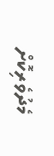މެދުވެރިކޮށް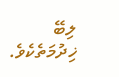ލިބޭ ޚިދުމަތެކެވެ.